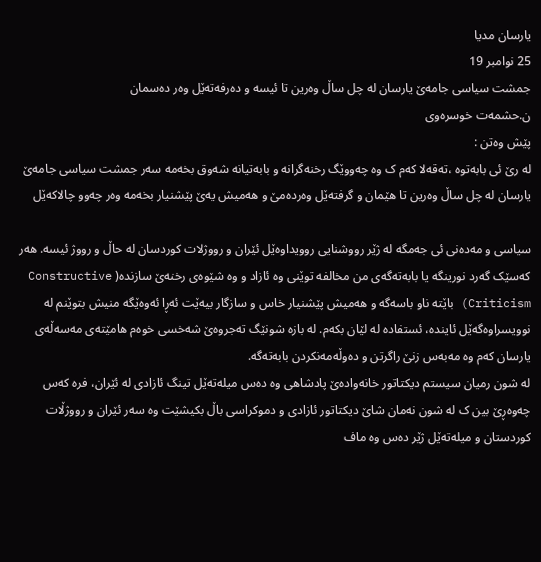یارسان مدیا
25 نوامبر 19
جمشت سیاسی جامەێ یارسان لە چل ساڵ وەرین تا ئیسە و دەرفەتەێل وەر دەسمان
ن.حشمەت خوسرەوی
پێش وەتن :
لە رێ ئی بابەتوە ،تەقەلا کەم ک وە چەووێگ رخنەگرانە و بابەتیانە شەوق بخەمە سەر جمشت سیاسی جامەێ یارسان لە چل ساڵ وەرین تا هێمان و گرفتەێل وەردەمێ و هەمیش یەێ پێشنیار بخەمە وەر چەوو چالاکەێل

سیاسی و مەدەنی ئی جەمگە لە ژێر رووشنایی روویداوەێل ئێران و رووژلات کوردسان لە حاڵ و رووژ ئیسه. هەر کەسێک گەرد نورینگە یا بابەتەگەی من مخالفە توێنی وە ئازاد و وە شێوەی رخنەێ سازندە( Constructive Criticism) باێتە ناو باسەگە و هەمیش پێشنیار خاس و سازگار بیەێت ئەڕا ئەوەێگە منیش بتوێنم لە نوویسراوەگەێل ئایندە، ئستفادە لە لێان بکەم. لە بازە شونێگ تەجروەێ شەخسی خوەم هامێتەی مەسەڵەی یارسان کەم وە مەبەس زنێ راگرتن و دەوڵەمەنکردن بابەتەگە.
لە شون رمیان سیستم دیکتاتور خانەوادەێ پادشاهی وە دەس میلەتەێل تینگ ئازادی لە ئێران، فره کەس چەوەڕێ بین ک لە شون نەمان شاێ دیکتاتور ئازادی و دموکراسی باڵ بکیشێت وە سەر ئێران و رووژڵات کوردستان و میلەتەێل ژێر دەس وە ماف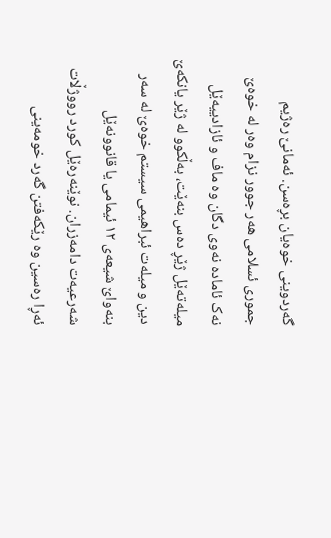گەردوینی خوەیان بڕەسن. ئەمانێ رەژیم جموری ئسلامی هەر جوور نزام وەر لە خوەێ نەک ئامادە نەوی دگان وە ماف و ئازادییەێل میلەتەێل ژێڕ دەس بنەێت، بەڵکوو لە ژێر یانکەێ دین و میلەت ئبراهیمی سیستم خوەێ لە سەر بنەواێ شیعەی ١٢ ئیمامی یا قانوونەێل شەرعیەت دامەزران. نوێنەرەێل کورد رووژڵات ئەڕا رەسین وە رێکەفتن گەرد خومەینی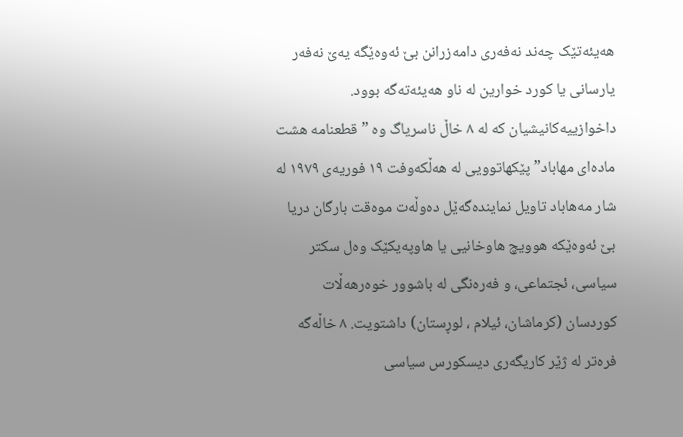هەیئەتێک چەند نەفەری دامەزرانن بێ ئەوەێگە یەێ نەفەر یارسانی یا کورد خوارین لە ناو هەیئەتەگە بوود. داخوازییەکانیشیان کە لە ٨ خاڵ ناسریاگ وە ” قطعنامە هشت مادەای مهاباد” پێکهاتوویی لە هەڵکەوفت ١٩ فوریەی ١٩٧٩ لە شار مەهاباد تاویل نمایندەگەێل دەوڵەت موەقت بارگان دریا بێ ئەوەێکە هوویچ هاوخانیی یا هاوپەیکێک وەل سکتر سیاسی، ئجتماعی، و فەرەنگی لە باشوور خوەرهەڵات کوردسان (کرماشان، ئیلام ، لوڕستان) داشتویت. ٨ خاڵەگە فرەتر لە ژێر کاریگەری دیسکورس سیاسی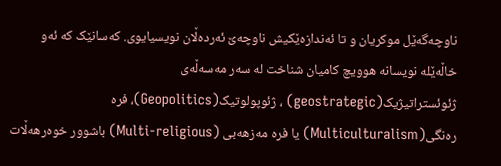ناوچەگەێل موکریان و تا ئەندازەێکیش ناوچەێ ئەردەڵان نویسیایوی. کەسانێک کە ئەو خاڵەێلە نویسانە هوویچ کامیان شناخت لە سەر مەسەڵەی ژئوئستراتیژیک(geostrategic) ، ژئوپولوتیک(Geopolitics)، فره رەنگی(Multiculturalism) یا فره مەزهەبی (Multi-religious) باشوور خوەرهەڵات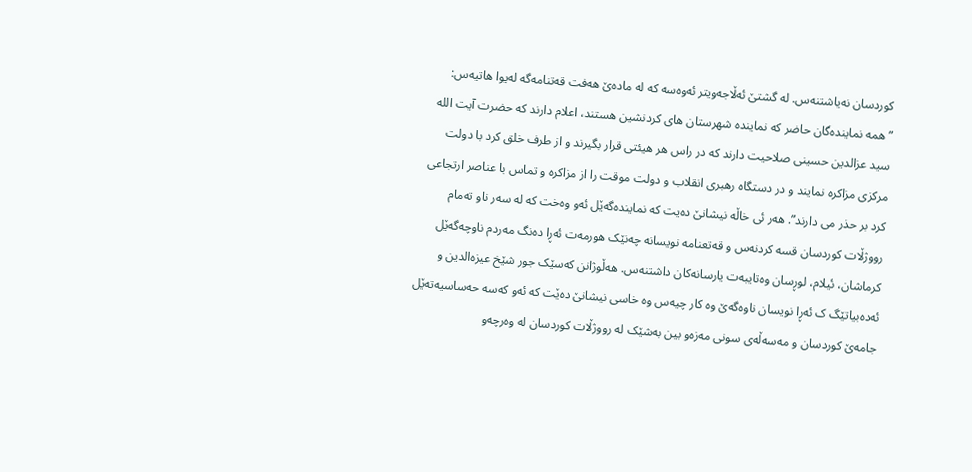کوردسان نەیاشتنەس. لە گشتێ ئەڵاجەویتر ئەوەسە کە لە مادەێ هەفت قەتنامەگە لەیوا هاتیەس:
” همە نمایندەگان حاضر کە نمایندە شهرستان های کردنشین هستند، اعلام دارند کە حضرت آیت اللە سید عزالدین حسینی صلاحیت دارند کە در راس هر هیئتی قرار بگیرند و از طرف خلق کرد با دولت مرکزی مزاکرە نمایند و در دستگاە رهبری انقلاب و دولت موقت را از مزاکرە و تماس با عناصر ارتجاعی کرد بر حذر می دارند”. هەر ئی خاڵە نیشانێ دەیت کە نمایندەگەێل ئەو وەخت کە لە سەر ناو تەمام رووژڵات کوردسان قسە کردنەس و قەتعنامە نویسانە چەنێک هورمەت ئەڕا دەنگ مەردم ناوچەگەێل کرماشان، ئیلام، لوڕسان وەتایبەت یارسانەکان داشتنەس. هەڵوژانن کەسێک جور شێخ عیزەالدین و ئەدەبیاتێگ ک ئەڕا نویسان ناوەگەێ وە کار چیەس وە خاسی نیشانێ دەێت کە ئەو کەسە حەساسیەتەێل جامەێ کوردسان و مەسەڵەی سونی مەزەو بین بەشێک لە رووژڵات کوردسان لە وەرچەو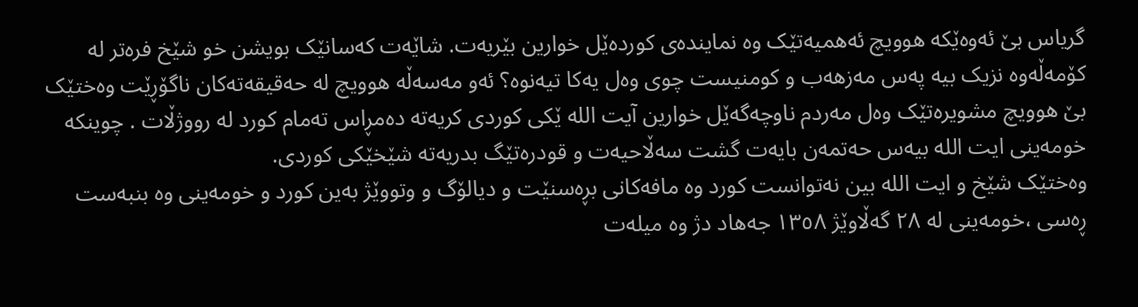گریاس بێ ئەوەێکە هوویچ ئەهمیەتێک وە نمایندەی کوردەێل خوارین بێریەت. شاێەت کەسانێک بویشن خو شێخ فرەتر لە کۆمەڵەوە نزیک بیە پەس مەزهەب و کومنیست چوی وەل یەکا تیەنوە؟ ئەو مەسەڵە هوویچ لە حەقیقەتەکان ناگۆڕێت وەختێک بێ هوویچ مشویرەتێک وەل مەردم ناوچەگەێل خوارین آیت اللە ێکی کوردی کریەتە دەمڕاس تەمام کورد لە رووژڵات . چوینکە خومەینی ایت اللە بیەس حەتمەن بایەت گشت سەڵاحیەت و قودرەتێگ بدریەتە شێخێکی کوردی.
وەختێک شێخ و ایت اللە بین نەتوانست کورد وە مافەکانی بڕەسنێت و دیالۆگ و وتووێژ بەین کورد و خومەینی وە بنبەست ڕەسی ،خومەینی لە ٢٨ گەڵاوێژ ١٣٥٨ جەهاد دژ وە میلەت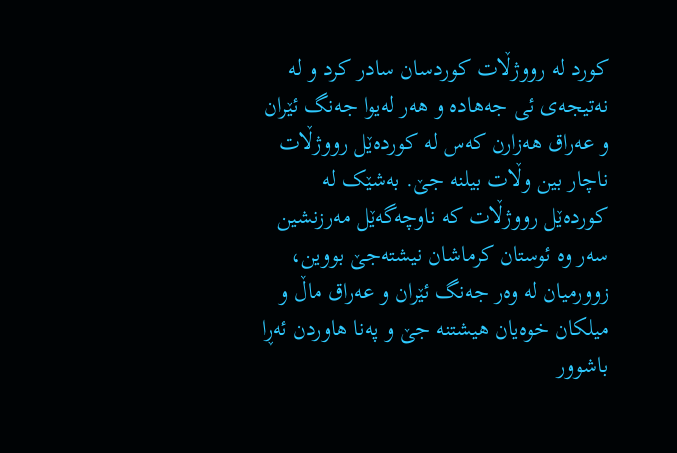کورد لە رووژڵات کوردسان سادر کرد و لە نەتیجەی ئی جەهادە و هەر لەیوا جەنگ ئێران و عەراق هەزارن کەس لە کوردەێل رووژڵات ناچار بین وڵات بیلنە جێ. بەشێک لە کوردەێل رووژڵات کە ناوچەگەێل مەرزنشین سەر وە ئوستان کرماشان نیشتەجێ بووین، زوورمیان لە وەر جەنگ ئێران و عەراق ماڵ و میلکان خوەیان هیشتنە جێ و پەنا هاوردن ئەڕا باشوور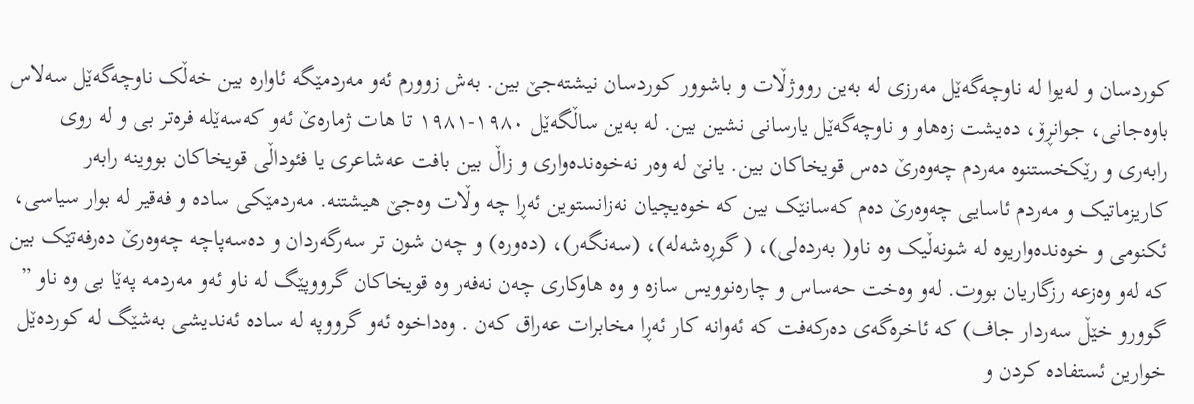کوردسان و لەیوا لە ناوچەگەێل مەرزی لە بەین رووژڵات و باشوور کوردسان نیشتەجێ بین. بەش زوورم ئەو مەردمێگە ئاوارە بین خەڵک ناوچەگەێل سەلاس باوەجانی، جوانڕۆ، دەیشت زەهاو و ناوچەگەێل یارسانی نشین بین. لە بەین ساڵگەێل ١٩٨٠-١٩٨١ تا هات ژمارەێ ئەو کەسەێلە فرەتر بی و لە روی رابەری و رێکخستنوە مەردم چەوەرێ دەس قویخاکان بین. یانێ لە وەر نەخوەندەواری و زاڵ بین بافت عەشاعری یا فئوداڵی قویخاکان بووینە رابەر کاریزماتیک و مەردم ئاسایی چەوەرێ دەم کەسانێک بین کە خوەیچیان نەزانستوین ئەڕا چە وڵات وەجێ هیشتنە. مەردمێکی سادە و فەقیر لە بوار سیاسی، ئکنومی و خوەندەواریوە لە شونەڵیک وە ناو( بەردەلی)، ( گوڕەشەلە)، (سەنگەر)، (دەورە) و چەن شون تر سەرگەردان و دەسەپاچە چەوەرێ دەرفەتێک بین کە لەو وەزعە رزگاریان بووت. لەو وەخت حەساس و چارەنوویس سازە و وە هاوکاری چەن نەفەر وە قویخاکان گرووپێگ لە ناو ئەو مەردمە پەێا بی وە ناو ” گوورو خێڵ سەردار جاف) کە ئاخرەگەی دەرکەفت کە ئەوانە کار ئەڕا مخابرات عەراق کەن . وەداخوە ئەو گرووپە لە سادە ئەندیشی بەشێگ لە کوردەێل خوارین ئستفادە کردن و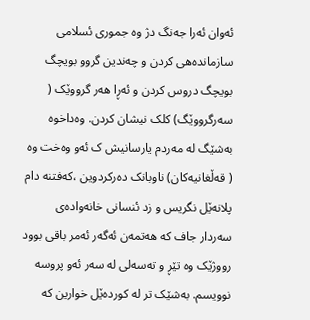ئەوان ئەرا جەنگ دژ وە جموری ئسلامی سازماندەهی کردن و چەندین گروو بویچگ بویچگ دروس کردن و ئەڕا هەر گرووێک ( سەرگرووێگ) کلک نیشان کردن. وەداخوە بەشێگ لە مەردم یارسانیش ک ئەو وەخت وە ( قەڵغانیەکان) ناوبانک دەرکردوین ،کەفتنە دام پلانەێل نگریس و زد ئنسانی خانەوادەی سەردار جاف کە هەتمەن ئەگەر ئەمر باقی بوود رووژێک وە تێڕ و تەسەلی لە سەر ئەو پروسە نوویسم. بەشێک تر لە کوردەێل خوارین کە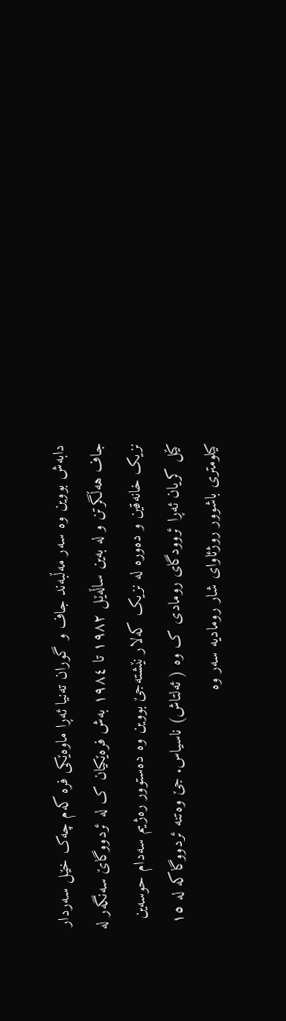دابەش بووین وە سەر مەڵبەند جاف و گوران تەنیا ئەڕا ماوەێکی فره کەم چەک خێل سەردار جاف هەڵگرتن و لە بەین ساڵەێل ١٩٨٢ تا ١٩٨٤ بەش فرەێکیان ک لە ئردووگاێ سەنگەر لە نزیک خانەقین و دەورە لە نزیک کەلار نێشتەجێ بووین وە دەستوور رەژیم سەدام حوسەین کێل کریان ئەڕا ئروودگای رومادی ک وە ( ئەلتاش) ناسیاس. جێ وەتنە ئردووگاکە لە ١٥ کیلومتری باشوور روژئاوای شار رومادیە سەر وە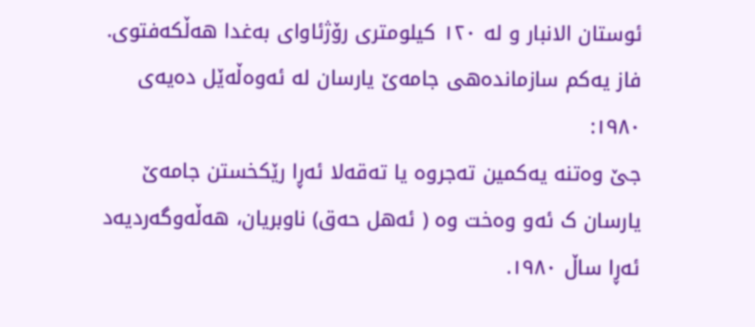ئوستان الانبار و لە ١٢٠ کیلومتری رۆژئاوای بەغدا هەڵکەفتوی.
فاز یەکم سازماندەهی جامەێ یارسان لە ئەوەڵەێل دەیەی ١٩٨٠:
جێ وەتنە یەکمین تەجروە یا تەقەلا ئەڕا رێکخستن جامەێ یارسان ک ئەو وەخت وە ( ئەهل حەق) ناوبریان، هەڵەوگەردیەد ئەڕا ساڵ ١٩٨٠.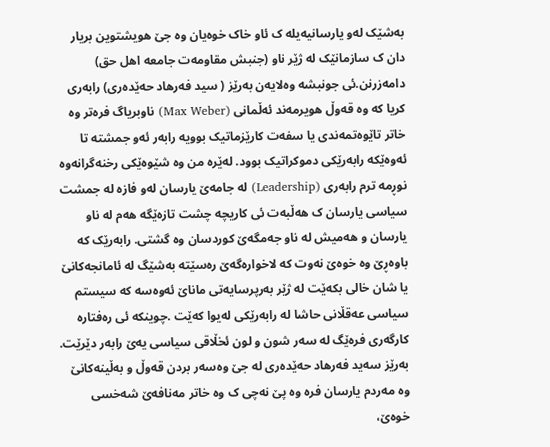بەشێک لەو یارسانیەیلە ک ئاو خاک خوەیان وە جێ هویشتوین بریار دان ک سازمانێک لە ژێر ناو (جنبش مقاومەت جامعە اهل حق) دامەزرنن.ئی جونبشە وەلایەن بەرێز ( سید فەرهاد حەێدەری) رابەری کریا کە وە قەوڵ هویرمەند ئەڵمانی (Max Weber) ناوبریاگ فرەتر وە خاتر تاێوەتمەندی یا سفەت کارێزماتیک بوویە رابەر ئەو جمشتە تا ئەوەێکە رابەرێکی دموکراتیک بوود. لەێرە من وە شێوەێکی رخنەگرانەوە نوڕمە ترم رابەری (Leadership) لە جامەێ یارسان لەو فازە لە جمشت سیاسی یارسان ک هەڵبەت ئی کاریچە چشت تازەێگە هەم لە ناو یارسان و هەمیش لە ناو جەمگەێ کوردسان وە گشتی. رابەرێک کە باوەڕێ وە خوەێ نەوت کە لاخوارەگەێ رەسێتە بەشێگ لە ئامانجەکانێ یا شان خالی بکەێت لە ژێر بەرپرسایەتی ماناێ ئەوەسە کە سیستم سیاسی عەقڵانی حاشا لە رابەرێکی لەیوا کەێت .چوینکە ئی رەفتارە کارگەری فرەێگ لە سەر شون و لون ئخڵاقی سیاسی یەێ رابەر دێرێت. بەرێز سەید فەرهاد حەێدەری لە جێ وەسەر بردن قەوڵ و بەڵینەکانێ وە مەردم یارسان فرە وە پێ نەچی ک وە خاتر مەنافەێ شەخسی خوەێ،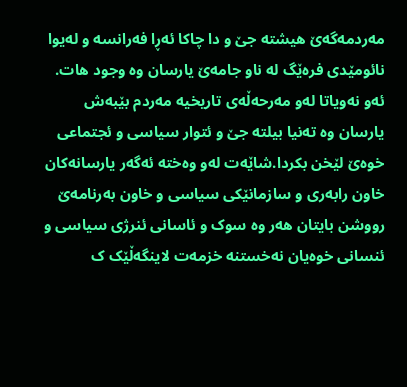مەردمەگەێ هیشتە جێ و دا چاکا ئەڕا فەرانسە و لەیوا نائومێدی فرەێگ لە ناو جامەێ یارسان وە وجود هات. ئەو نەویاتا لەو مەرحەڵەی تاریخیە مەردم بێبەش یارسان وە تەنیا بیلتە جێ و ئتوار سیاسی و ئجتماعی خوەێ لێخن بکردا.شاێەت لەو وەختە ئەگەر یارسانەکان خاون رابەری و سازمانێکی سیاسی و خاون بەرنامەێ رووشن بایتان هەر وە سوک و ئاسانی ئنرژی سیاسی و ئنسانی خوەیان نەخستنە خزمەت لاینگەڵێک ک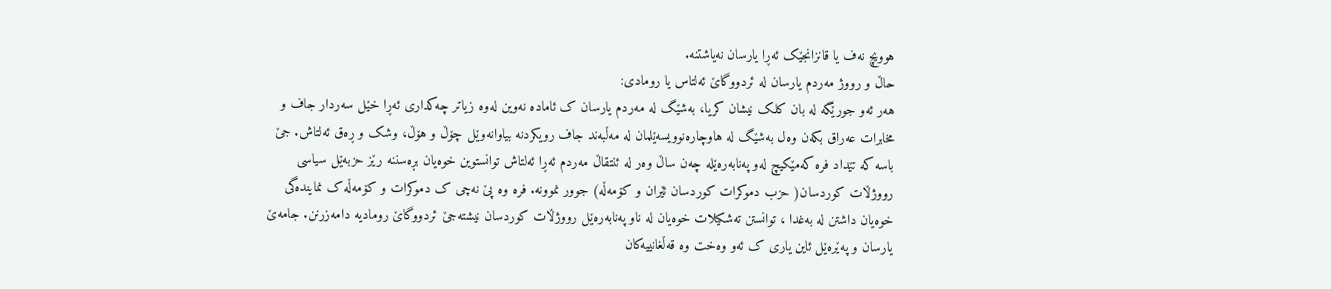هوویچ نەف یا قانزانجێک ئەڕا یارسان نەیاشتنە.
حاڵ و رووژ مەردم یارسان لە ئردووگاێ ئەلتاس یا رومادی:
هەر ئەو جورێگە لە بان کلک نیشان کریا، بەشێگ لە مەردم یارسان ک ئامادە نەوین لەوە زیاتر چەکداری ئەڕا خێل سەردار جاف و مخابرات عەراق بکەن وەل بەشێگ لە هاوچارەنوویسەێلمان لە مەڵبەند جاف رویکردنە بیاوانەوێل چۆڵ و هۆڵ، وشک و ڕەق ئەلتاش. جێ باسە کە تێداد فره کەمێکیچ لەو پەنابەرەێلە چەن ساڵ وەر لە ئنتقاڵ مەردم ئەڕا ئەلتاش توانستوین خوەیان بڕەسننە رێز حزبەێل سیاسی رووژڵات کوردسان( حزب دموکرات کوردسان ئێران و کۆمەڵە) جوور نموونە. فره وە پێ نەچی ک دموکرات و کۆمەڵە ک نمایندەگی خوەیان داشتن لە بەغدا ، توانستن تەشکیلات خوەیان لە ناو پەنابەرەێل رووژڵات کوردسان نیشتەجێ ئردووگاێ رومادیە دامەزرنن. جامەێ یارسان و پەێرەێل ئاین یاری ک ئەو وەخت وە قەڵغانییەکان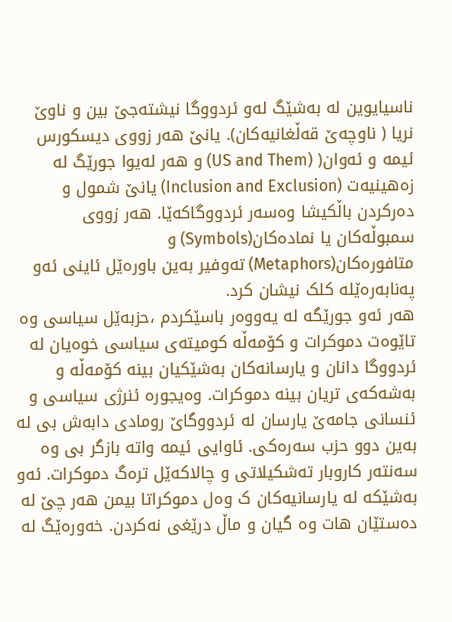ناسیایوین لە بەشێگ لەو ئردووگا نیشتەجێ بین و ناوێ نریا ( ناوچەێ قەڵغانیەکان). یانێ هەر زووی دیسکورس ئیمە و ئەوان( (US and Them) و هەر لەیوا جورێگ لە زەهینیەت (Inclusion and Exclusion) یانێ شمول و دەرکردن باڵکیشا وەسەر ئردووگاکەێا. هەر زووی سمبوڵەکان یا نمادەکان(Symbols) و متافورەکان(Metaphors) تەوفیر بەین باورەێل ئاینی ئەو پەنابەرەێلە کلک نیشان کرد.
هەر ئەو جورێگە لە یەووەر باسێکردم ،حزبەێل سیاسی وە تاێوەت دموکرات و کۆمەڵە کومیتەی سیاسی خوەیان لە ئردووگا دانان و یارسانەکان بەشێکیان بینە کۆمەڵە و بەشەکەی تریان بینە دموکرات. وەیجورە ئنرژی سیاسی و ئنسانی جامەێ یارسان لە ئردووگاێ رومادی دابەش بی لە بەین دوو حزب سەرەکی. ئاوایی ئیمە واتە بازگر بی وە سەنتەر کاروبار تەشکیلاتی و چالاکەێل ترەگ دموکرات. ئەو بەشێکە لە یارسانیەکان ک وەل دموکراتا بیمن هەر چێ لە دەستێان هات وە گیان و ماڵ درێغی نەکردن. خەورەێگ لە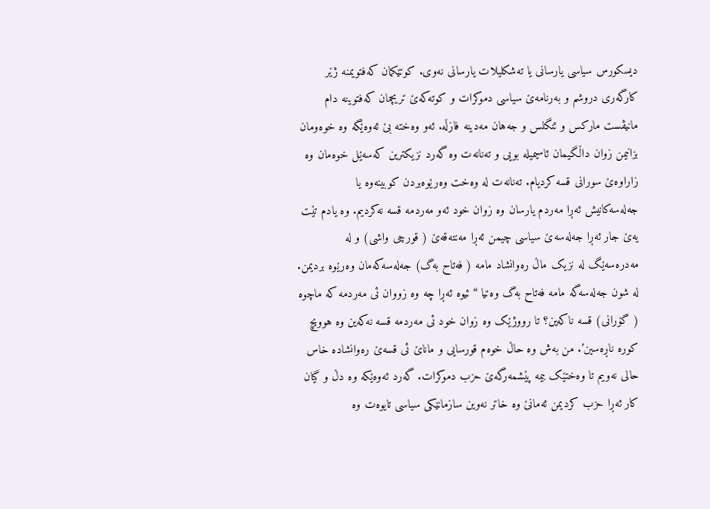دیسکورس سیاسی یارسانی یا تەشکلیلات یارسانی نەوی. کوتێکمان کەفتویمنە ژێر کارگەری دروشم و بەرنامەێ سیاسی دموکرات و کوتەکەێ تریچمان کەفتوینە دام مانیڤست مارکس و ئنگلس و جەهان مەدینە فازڵە. ئەو وەختە بێ ئەوەێگە وە خوەومان بزانیمن زوان داڵگیمان ئاسیمیلە بویی و تەنانەت وە گەرد نزیکترین کەسەێل خوەمان وە زاراوەێ سورانی قسە کردیام. تەنانەت لە وەخت وەرێوەبردن کوبینەوە یا جەلەسەکانیش ئەڕا مەردم یارسان وە زوان خود ئەو مەردمە قسە نەکردیم. وە یادم تێت یەێ جار ئەڕا جەلەسەێ سیاسی چیمن ئەڕا مەنتەقەێ ( قورچی واشی) و لە مەدرەسەێگ لە نزیک ماڵ رەوانشاد مامە ( فەتاح بەگ) جەلەسەکەمان وەرێوە بردیمن. لە شون جەلەسەگە مامە فەتاح بەگ وەتیا “ئیوە ئەڕا چە وە زووان ئی مەردمە کە ماچوە ( گۆرانی) قسە ناکەین؟ تا رووژێک وە زوان خود ئی مەردمە قسە نەکەین وە هوویچ کورە ناڕەسین’. من بەش وە حاڵ خوەم قورسایی و ماناێ ئی قسەێ رەوانشادە خاس حالی نەویم تا وەختێک بیمە پێشمەرگەێ حزب دموکرات. گەرد ئەوەێکە وە دڵ و گیان کار ئەڕا حزب کردیمن ئەمانێ وە خاتر نەوین سازمانێکی سیاسی تایوەت وە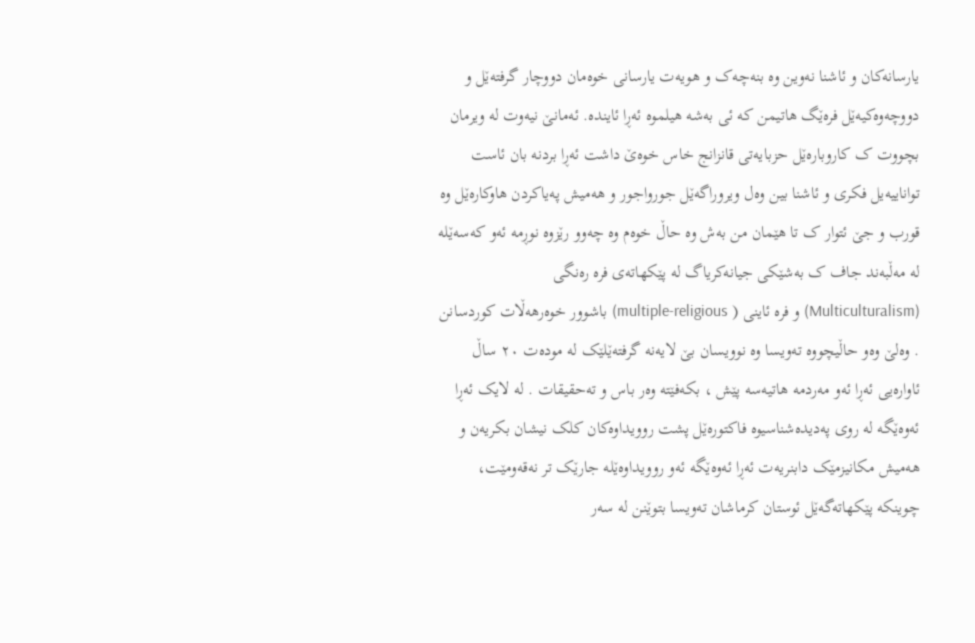یارسانەکان و ئاشنا نەوین وە بنەچەک و هویەت یارسانی خوەمان دووچار گرفتەێل و دووچەوەکیەێل فرەێگ هاتیمن کە ئی بەشە هیلموە ئەڕا ئایندە. ئەمانێ نیەوت لە ویرمان بچووت ک کاروبارەێل حزبایەتی قانزانج خاس خوەێ داشت ئەڕا بردنە بان ئاست تواناییەیل فکری و ئاشنا بین وەل ویروراگەێل جورواجور و هەمیش پەیاکردن هاوکارەێل وە قورب و جێ ئتوار ک تا هێمان من بەش وە حاڵ خوەم وە چەوو رێزوە نوڕمە ئەو کەسەێلە لە مەڵبەند جاف ک بەشێکی جیانەکریاگ لە پێکهاتەی فره رەنگی (Multiculturalism) و فره ئاینی ( multiple-religious) باشوور خوەرهەڵات کوردسانن . وەلێ وەو حاڵیچووە تەویسا وە نوویسان بێ لایەنە گرفتەێلێک لە مودەت ٢٠ ساڵ ئاوارەیی ئەڕا ئەو مەردمە هاتیەسە پێش ، بکەفێتە وەر باس و تەحقیقات . لە لایک ئەڕا ئەوەێگە لە روی پەدیدەشناسیوە فاکتورەێل پشت روویداوەکان کلک نیشان بکریەن و هەمیش مکانیزمێک دابنریەت ئەڕا ئەوەێگە ئەو روویداوەێلە جارێک تر نەقەومێت، چوینکە پێکهاتەگەێل ئوستان کرماشان تەویسا بتوێنن لە سەر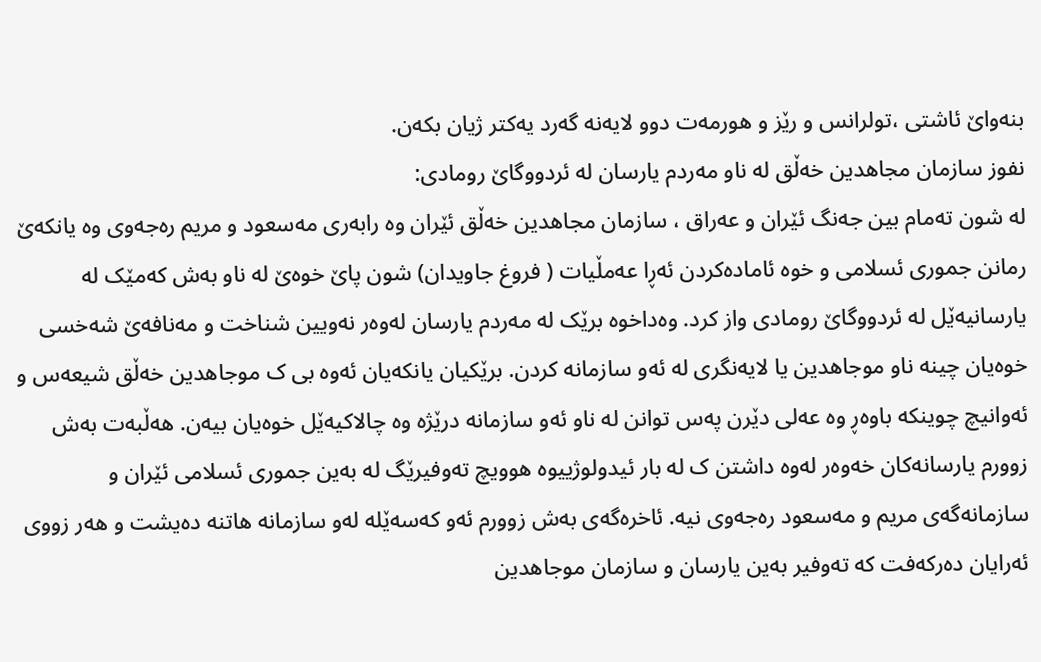بنەواێ ئاشتی ،تولرانس و رێز و هورمەت دوو لایەنە گەرد یەکتر ژیان بکەن.
نفوز سازمان مجاهدین خەڵق لە ناو مەردم یارسان لە ئردووگاێ رومادی:
لە شون تەمام بین جەنگ ئێران و عەراق ، سازمان مجاهدین خەڵق ئێران وە رابەری مەسعود و مریم رەجەوی وە یانکەێ رمانن جموری ئسلامی و خوە ئامادەکردن ئەڕا عەمڵیات ( فروغ جاویدان) شون پاێ خوەێ لە ناو بەش کەمێک لە یارسانیەێل لە ئردووگاێ رومادی واز کرد. وەداخوە برێک لە مەردم یارسان لەوەر نەویین شناخت و مەنافەێ شەخسی خوەیان چینە ناو موجاهدین یا لایەنگری لە ئەو سازمانە کردن. برێکیان یانکەیان ئەوە بی ک موجاهدین خەڵق شیعەس و ئەوانیچ چوینکە باوەڕ وە عەلی دێرن پەس توانن لە ناو ئەو سازمانە درێژە وە چالاکیەێل خوەیان بیەن. هەڵبەت بەش زوورم یارسانەکان خەوەر لەوە داشتن ک لە بار ئیدولوژییوە هوویچ تەوفیرێگ لە بەین جموری ئسلامی ئێران و سازمانەگەی مریم و مەسعود رەجەوی نیە. ئاخرەگەی بەش زوورم ئەو کەسەێلە لەو سازمانە هاتنە دەیشت و هەر زووی ئەرایان دەرکەفت کە تەوفیر بەین یارسان و سازمان موجاهدین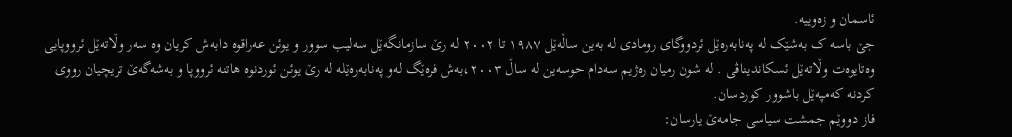ئاسمان و زەوییە.
جێ باسە ک بەشێک لە پەنابەرەێل ئردووگای رومادی لە بەین ساڵەێل ١٩٨٧ تا ٢٠٠٢ لە رێ سازمانگەێل سەلیب سوور و یوئن عەراقوە دابەش کریان وە سەر وڵاتەێل ئرووپایی وەتایوەت وڵاتەێل ئسکاندیناڤی . لە شون رمیان رەژیم سەدام حوسەین لە ساڵ ٢٠٠٣،بەش فرەێگ لەو پەنابەرەێلە لە رێ یوئن ئوردنوە هاتنە ئرووپا و بەشەگەێ تریچیان رووی کردنە کەمپەێل باشوور کوردسان.
فاز دووێم جمشت سیاسی جامەێ یارسان: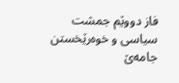فاز دووێم جمشت سیاسی و خوەرێخستن جامەێ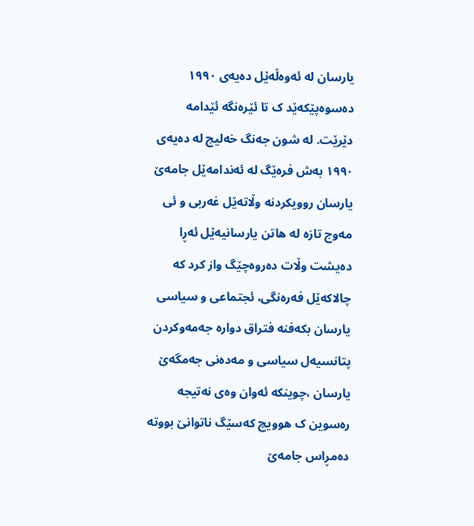یارسان لە ئەوەڵەێل دەیەی ١٩٩٠ دەسوەپێکەێد ک تا ئێرەنگە ئێدامە دێرێت. لە شون جەنگ خەلیج لە دەیەی ١٩٩٠ بەش فرەێگ لە ئەندامەێل جامەێ یارسان روویکردنە وڵاتەێل غەربی و ئی مەوج تازە لە هاتن یارسانیەێل ئەڕا دەیشت وڵات دەروەچێگ واز کرد کە چالاکەێل فەرەنگی، ئجتماعی و سیاسی یارسان بکەفنە فتراق دوارە جەمەوکردن پتانسیەل سیاسی و مەدەنی جەمگەێ یارسان ،چوینکە ئەوان وەی نەتیجە رەسوین ک هوویچ کەسێگ ناتوانێ بووتە دەمڕاس جامەێ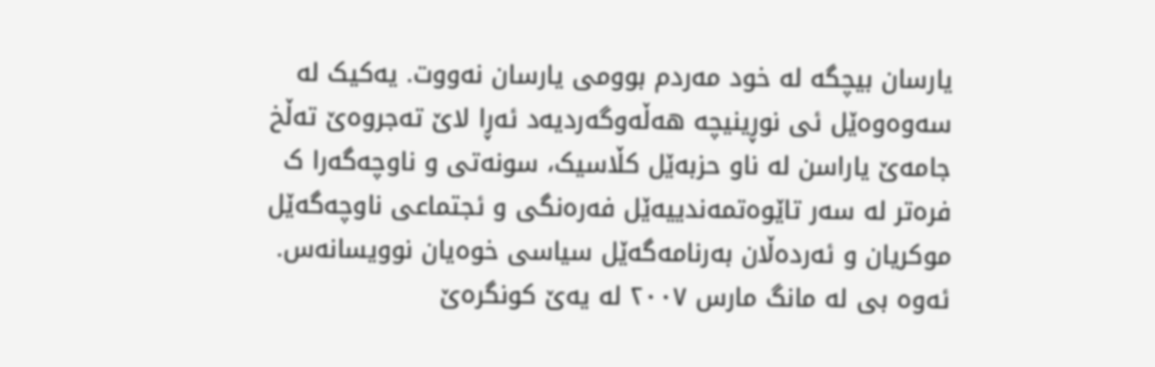یارسان بیچگە لە خود مەردم بوومی یارسان نەووت. یەکیک لە سەوەوەێل ئی نوڕینیچە هەڵەوگەردیەد ئەڕا لاێ تەجروەێ تەڵخ جامەێ یاراسن لە ناو حزبەێل کڵاسیک، سونەتی و ناوچەگەرا ک فرەتر لە سەر تاێوەتمەندییەێل فەرەنگی و ئجتماعی ناوچەگەێل موکریان و ئەردەڵان بەرنامەگەێل سیاسی خوەیان نوویسانەس. ئەوە بی لە مانگ مارس ٢٠٠٧ لە یەێ کونگرەێ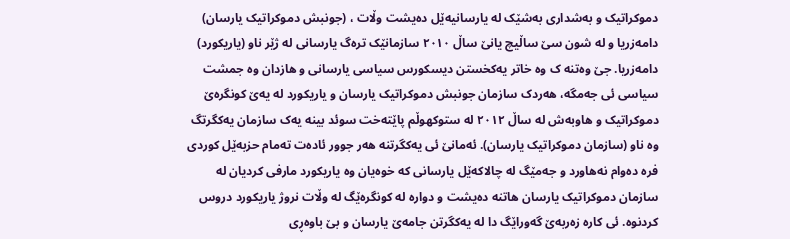دموکراتیک و بەشداری بەشێک لە یارسانیەێل دەیشت وڵات ، (جونبش دموکراتیک یارسان) دامەزریا و لە شون سێ ساڵیچ یانێ ساڵ ٢٠١٠ سازمانێک ترەگ یارسانی لە ژێر ناو (یاریکورد) دامەزریا. جێ وەتنە ک وە خاتر یەکخستن دیسکورس سیاسی یارسانی و هازدان وە جمشت سیاسی ئی جەمگە، هەردک سازمان جونبش دموکراتیک یارسان و یاریکورد لە یەێ کونگرەێ دموکراتیک و هاوبەش لە ساڵ ٢٠١٢ لە ستوکهوڵم پاێتەخت سوئد بینە یەک سازمان یەکگرتگ وە ناو (سازمان دموکراتیک یارسان). ئەمانێ ئی یەکگرتنە هەر جوور ئادەت تەمام حزبەێل کوردی فره دەوام نەهاورد و جەمێگ لە چالاکەێل یارسانی کە خوەیان وە یاریکورد مارفی کردیان لە سازمان دموکراتیک یارسان هاتنە دەیشت و دوارە لە کونگرەێگ لە وڵات نروژ یاریکورد دروس کردنوە. ئی کارە زەربەێ گەوراێگ دا لە یەکگرتن جامەێ یارسان و بێ باوەڕی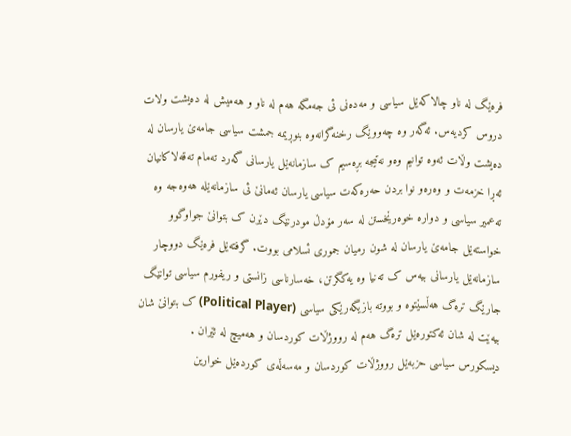فرەێگ لە ناو چالاکەێل سیاسی و مەدەنی ئی جەمگە هەم لە ناو و هەمیش لە دەیشت ولات دروس کردیەس. ئەگەر وە چەووێگ رخنەگرانەوە بنوڕیمە جمشت سیاسی جامەێ یارسان لە دەیشت وڵات ئەوە توانیم وەو نەتیجە بڕەسیم ک سازمانەێل یارسانی گەرد تەمام تەقەلاکانیان ئەڕا خزمەت و وەرەو نوا بردن حەرەکەت سیاسی یارسان ئەمانێ ئی سازمانەێلە هەوەجە وە تەعمیر سیاسی و دوارە خوەرێخستن لە سەر مۆدڵ مودرنێگ دێرن ک بتوانێ جواوگوو خواستەێل جامەێ یارسان لە شون رمیان جموری ئسلامی بووت. گرفتەێل فرەێگ دووچار سازمانەێل یارسانی بیەس ک تەنیا وە یەکگرتن، خەسارناسی زانستی و ریفورم سیاسی توانێگ جارێگ ترەگ هەڵسێتوە و بووتە بازیگەرێکی سیاسی (Political Player) ک بتوانێ شان بیەێت لە شان ئەکتورەێل ترەگ هەم لە رووژڵات کوردسان و هەمیچ لە ئێران .
دیسکورس سیاسی حزبەێل رووژڵات کوردسان و مەسەڵەی کوردەێل خوارین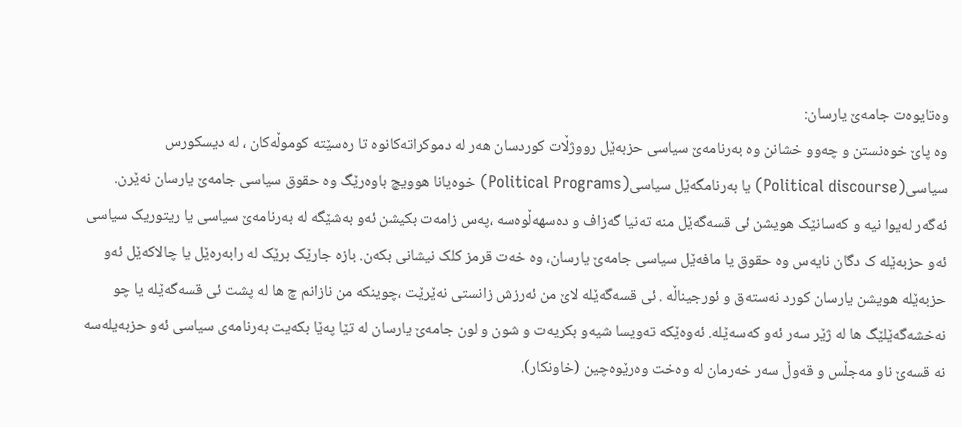وەتایوەت جامەێ یارسان:
وە پاێ خوەنستن و چەوو خشانن وە بەرنامەێ سیاسی حزبەێل رووژڵات کوردسان هەر لە دموکراتەکانوە تا رەسێتە کوموڵەکان ، لە دیسکورس سیاسی(Political discourse) یا بەرنامگەێل سیاسی(Political Programs) خوەیانا هوویچ باوەرێگ وە حقوق سیاسی جامەێ یارسان نەێرن. ئەگەر لەیوا نیە و کەسانێک هویشن ئی قسەگەێل منە تەنیا گەزاف و دەسهەڵوەسە ،پەس زامەت بکیشن ئەو بەشێگە لە بەرنامەێ سیاسی یا ریتوریک سیاسی ئەو حزبەێلە ک دگان نایەس وە حقوق یا مافەێل سیاسی جامەێ یارسان، وە خەت قرمز کلک نیشانی بکەن. بازە جارێک برێک لە رابەرەێل یا چالاکەێل ئەو حزبەێلە هویشن یارسان کورد نەستەق و ئورجیناڵە . ئی قسەگەێلە لاێ من ئەرزش زانستی نەێرێت ،چوینکە من نازانم چ ها لە پشت ئی قسەگەێلە یا چو نەخشەگەێلێگ ها لە ژێر سەر ئەو کەسەێلە. ئەوەێکە تەویسا شیەو بکریەت و شون و لون جامەێ یارسان لە تێا پەێا بکەیت بەرنامەی سیاسی ئەو حزبەیلەسە نە قسەێ ناو مەجڵس و قەوڵ سەر خەرمان لە وەخت وەرێوەچین (خاونکار).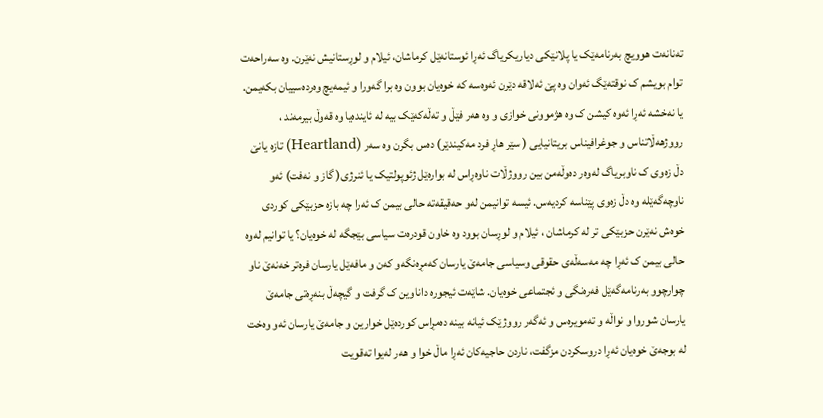تەنانەت هوویچ بەرنامەێک یا پلانێکی دیاریکریاگ ئەڕا ئوستانەێل کرماشان، ئیلام و لوڕستانیش نەێرن. وە سەراحەت توام بویشم ک نوقتەێگ ئەوان وە پێ ئەلاقە دێرن ئەوەسە کە خوەیان بوون وە برا گەورا و ئیمەیچ وەردەسییان بکەیمن. یا نەخشە ئەڕا ئەوە کیشن ک وە هژموونی خوازی و وە هەر فێڵ و تەڵەکەێک بیە لە ئایندەیا وە قەوڵ بیرمەند ، رووژهەڵاتناس و جوغرافیناس بریتانیایی ( سێر هاڕ فرد مەکیندێر) دەس بگرن وە سەر (Heartland) تازە یانێ دڵ زەوی ک ناوبریاگ لەوەر دەوڵەمن بین رووژڵات ناوەڕاس لە بوارەێل ژئوپولتیک یا ئنرژی( گاز و نەفت) ئەو ناوچەگەێلە وە دڵ زەوی پێناسە کردیەس. ئیسە توانیمن لەو حەقیقەتە حالی بیمن ک ئەرا چە بازە حزبێکی کوردی خوەش نەێرن حزبێکی تر لە کرماشان ، ئیلام و لوڕسان بوود وە خاون قودرەت سیاسی بێجگە لە خوەیان؟ یا توانیم لەوە حالی بیمن ک ئەڕا چە مەسەڵەی حقوقی وسیاسی جامەێ یارسان کەمڕەنگەو کەن و مافەێل یارسان فرەتر خەنەێ ناو چوارچوو بەرنامەگەێل فەرەنگی و ئجتماعی خوەیان. شاێەت ئیجورە داناوین ک گرفت و گیچەڵ بنەڕەتی جامەێ یارسان شوروا و نواڵە و تەمویرەس و ئەگەر رووژێک ئیانە بینە دەمڕاس کوردەێل خوارین و جامەێ یارسان ئەو وەخت لە بوجەێ خوەیان ئەڕا دروسکردن مزگفت، ناردن حاجیەکان ئەڕا ماڵ خوا و هەر لەیوا تەقویت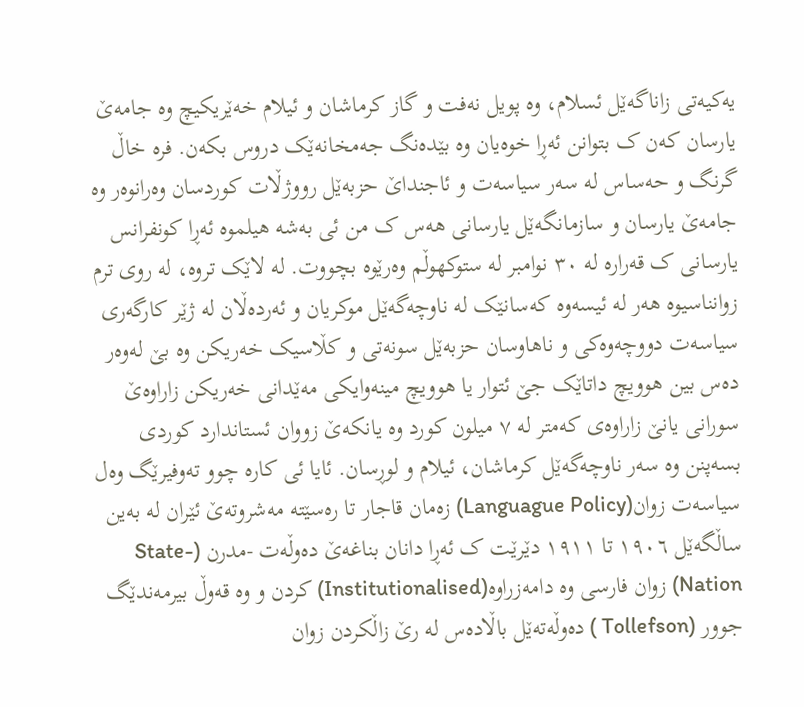یەکیەتی زاناگەێل ئسلام، وە پویل نەفت و گاز کرماشان و ئیلام خەێریکیچ وە جامەێ یارسان کەن ک بتوانن ئەڕا خوەیان وە بێدەنگ جەمخانەێک دروس بکەن. فرە خاڵ گرنگ و حەساس لە سەر سیاسەت و ئاجنداێ حزبەێل رووژڵات کوردسان وەرانوەر وە جامەێ یارسان و سازمانگەێل یارسانی هەس ک من ئی بەشە هیلموە ئەڕا کونفرانس یارسانی ک قەرارە لە ٣٠ نوامبر لە ستوکهوڵم وەرێوە بچووت. لە لاێک تروە، لە روی ترم زوانناسیوە هەر لە ئیسەوە کەسانێک لە ناوچەگەێل موکریان و ئەردەڵان لە ژێر کارگەری سیاسەت دووچەوەکی و ناهاوسان حزبەێل سونەتی و کڵاسیک خەریکن وە بێ لەوەر دەس بین هوویچ داتاێک جێ ئتوار یا هوویچ مینەوایکی مەێدانی خەریکن زاراوەێ سورانی یانێ زاراوەی کەمتر لە ٧ میلون کورد وە یانکەێ زووان ئستاندارد کوردی بسەپنن وە سەر ناوچەگەێل کرماشان، ئیلام و لوڕسان. ئایا ئی کارە چوو تەوفیرێگ وەل سیاسەت زوان(Languague Policy) زەمان قاجار تا رەسێتە مەشروتەێ ئێران لە بەین ساڵگەێل ١٩٠٦ تا ١٩١١ دێرێت ک ئەڕا دانان بناغەێ دەوڵەت -مدرن (State-Nation) زوان فارسی وە دامەزراوە(Institutionalised) کردن و وە قەوڵ بیرمەندێگ جوور (Tollefson ) دەوڵەتەێل باڵادەس لە رێ زاڵکردن زوان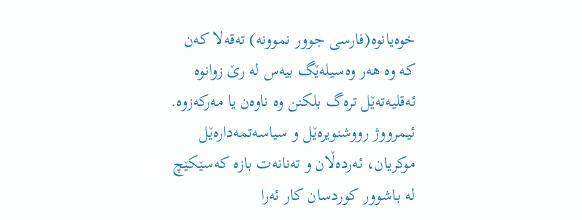خوەیانوە(فارسی جوور نموونە) تەقەلا کەن کە وە هەر وەسیلەێگ بیەس لە رێ زوانوە ئەقلیەتەێل ترەگ بلکنن وە ناوەن یا مەرکەزوە. ئیمرووژ رووشنویرەێل و سیاسەتمەدارەێل موکریان، ئەردەڵان و تەنانەت بازە کەسێکێچ لە باشوور کوردسان کار ئەرا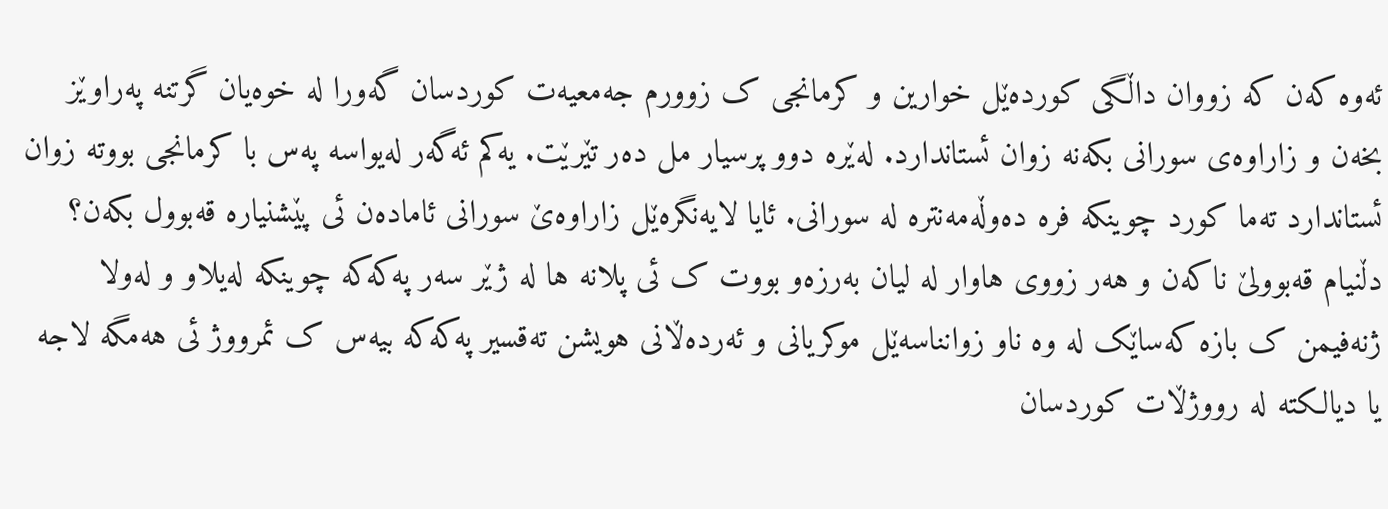ئەوە کەن کە زووان داڵگی کوردەێل خوارین و کرمانجی ک زوورم جەمعیەت کوردسان گەورا لە خوەیان گرتنە پەراوێز بخەن و زاراوەی سورانی بکەنە زوان ئستاندارد. لەێرە دوو پرسیار مل دەر تێرێت. یەکم ئەگەر لەیواسە پەس با کرمانجی بووتە زوان ئستاندارد تەما کورد چوینکە فرە دەوڵەمەنترە لە سورانی. ئایا لایەنگرەێل زاراوەێ سورانی ئامادەن ئی پێشنیارە قەبوول بکەن؟ دڵنیام قەبوولێ ناکەن و هەر زووی هاوار لە لیان بەرزەو بووت ک ئی پلانە ها لە ژێر سەر پەکەکە چوینکە لەیلاو و لەولا ژنەفیمن ک بازە کەساێک لە وە ناو زوانناسەێل موکریانی و ئەردەڵانی هویشن تەقسیر پەکەکە بیەس ک ئمرووژ ئی هەمگە لاجە یا دیالکتە لە رووژڵات کوردسان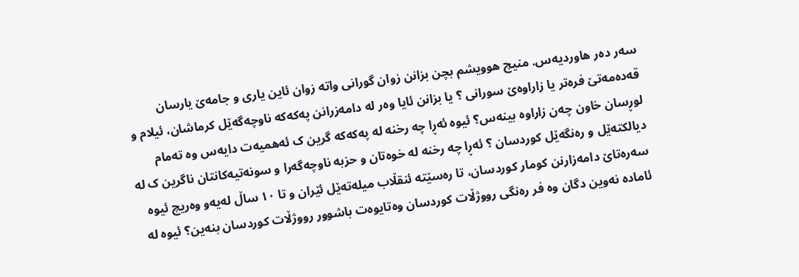سەر دەر هاوردیەس. منیچ هوویشم بچن بزانن زوان گورانی واتە زوان ئاین یاری و جامەێ یارسان قەدەمەتێ فرەتر یا زاراوەێ سورانی ؟ یا بزانن ئایا وەر لە دامەزرانن پەکەکە ناوچەگەێل کرماشان، ئیلام و لوڕسان خاون چەن زاراوە بینەس؟ ئیوە ئەڕا چە رخنە لە پەکەکە گرین ک ئەهمیەت دایەس وە تەمام دیالکتەێل و رەنگەێل کوردسان ؟ ئەڕا چە رخنە لە خوەتان و حزبە ناوچەگەرا و سونەتیەکانتان ناگرین ک لە سەرەتاێ دامەزارنن کومار کوردسان، تا رەسێتە ئنقڵاب میلەتەێل ئێران و تا ١٠ ساڵ لەیەو وەریچ ئیوە ئامادە نەوین دگان وە فر رەنگی رووژڵات کوردسان وەتایوەت باشوور رووژڵات کوردسان بنەین؟ ئیوە لە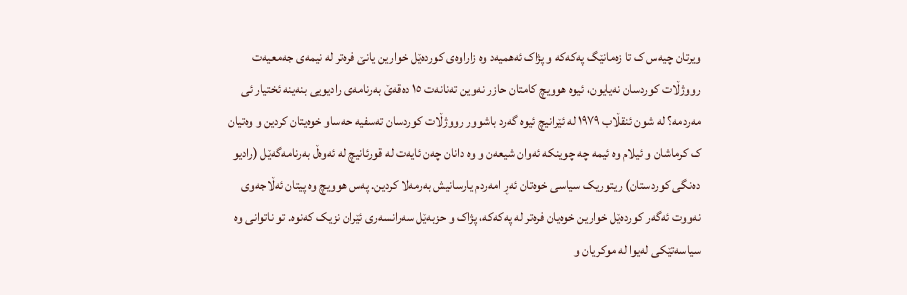ویرتان چیەس ک تا زەمانێگ پەکەکە و پژاک ئەهمیەد وە زاراوەی کوردەێل خوارین یانێ فرەتر لە نیمەی جەمعیەت رووژڵات کوردسان نەیایون، ئیوە هوویچ کامتان حازر نەوین تەنانەت ١٥ دەقەێ بەرنامەی رادیویی بنەینە ئختیار ئی مەردمە؟ لە شون ئنقڵاب ١٩٧٩ لە ئێرانیچ ئیوە گەرد باشوور رووژڵات کوردسان تەسفیە حەساو خوەیتان کردین و وەتیان ک کرماشان و ئیلام وە ئیمە چە چوینکە ئەوان شیعەن و وە دانان چەن ئایەت لە قورئانیچ لە ئەوەڵ بەرنامەگەێل (رادیو دەنگی کوردستان) ریتوریک سیاسی خوەتان ئەڕ امەردم یارسانیش بەرمەلا کردین. پەس هوویچ وە پیتان ئەڵاجەوی نەووت ئەگەر کوردەێل خوارین خوەیان فرەتر لە پەکەکە، پژاک و حزبەێل سەرانسەری ئێران نزیک کەنوە. تو ناتوانی وە سیاسەتێکی لەیوا لە موکریان و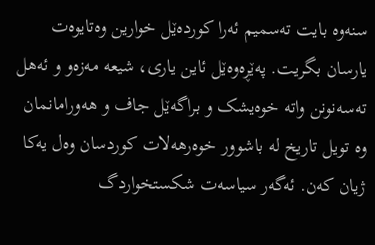سنەوە بایت تەسمیم ئەرا کوردەێل خوارین وەتایوەت یارسان بگریت. پەێڕەوەێل ئاین یاری، شیعە مەزەو و ئەهل تەسەنونن واتە خوەیشک و براگەێل جاف و هەورامانمان وە تویل تاریخ لە باشوور خوەرهەلات کوردسان وەل یەکا ژیان کەن. ئەگەر سیاسەت شکستخواردگ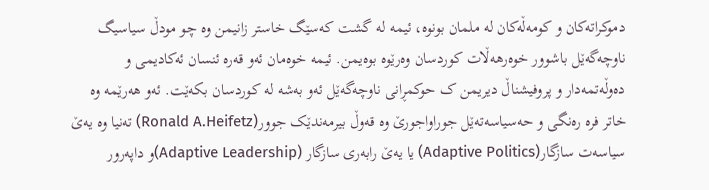دموکراتەکان و کومەڵەکان لە ملمان بونوە، ئیمە لە گشت کەسێگ خاستر زانیمن وە چو مودڵ سیاسیگ ناوچەگەێل باشوور خوەرهەڵات کوردسان وەرێوە بوەیمن. ئیمە خوەمان ئەو قەرە ئنسان ئەکادیمی و دەوڵەتمەدار و پروفیشناڵ دیریمن ک حوكمڕانی ناوچەگەێل ئەو بەشە لە کوردسان بکەێت. ئەو هەرێمە وە خاتر فرە رەنگی و حەسیاسەتەێل جوراواجورێ وە قەوڵ بیرمەندێک جوور(Ronald A.Heifetz) تەنیا وە یەێ سیاسەت سازگار(Adaptive Politics) یا یەێ رابەری سازگار (Adaptive Leadership)و داپەرور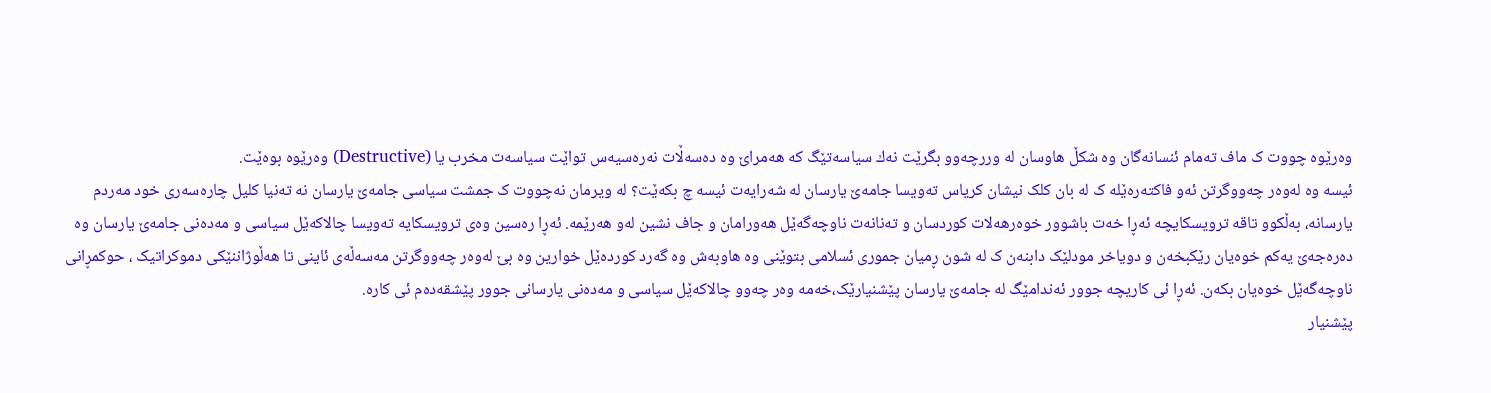وەرێوە چووت ک ماف تەمام ئنسانەگان وە شکڵ هاوسان لە وررچەوو بگرێت نەك سیاسەتێگ کە هەمراێ وە دەسەڵات نەرەسیەس تواێت سیاسەت مخرب یا (Destructive) وەرێوە بوەێت.
ئیسە وە لەوەر چەووگرتن ئەو فاکتەرەێلە ک لە بان کلک نیشان کریاس تەویسا جامەێ یارسان لە شەرایەت ئیسە چ بکەێت؟ لە ویرمان نەچووت ک جمشت سیاسی جامەێ یارسان نە تەنیا کلیل چارەسەری خود مەردم یارسانە، بەڵکوو تاقە ترویسکایچە ئەڕا خەت باشوور خوەرهەلات کوردسان و تەنانەت ناوچەگەێل هەورامان و جاف نشین لەو هەرێمە. ئەڕا رەسین وەی ترویسکایە تەویسا چالاکەێل سیاسی و مەدەنی جامەێ یارسان وە دەرەجەێ یەکم خوەیان رێکبخەن و دویاخر مودلێک دابنەن ک لە شون ڕمیان جموری ئسلامی بتوێنی وە هاوبەش وە گەرد کوردەێل خوارین وە بێ لەوەر چەووگرتن مەسەڵەی ئاینی تا هەڵوژاننێکی دموکراتیک ، حوكمڕانی ناوچەگەێل خوەیان بکەن. ئەڕا ئی کاریچە جوور ئەندامێگ لە جامەێ یارسان پێشنیارێک،خەمە وەر چەوو چالاکەێل سیاسی و مەدەنی یارسانی جوور پێشقەدەم ئی کارە.
پێشنیار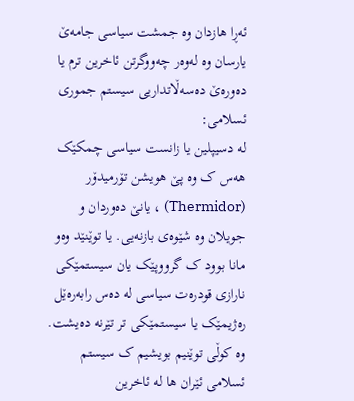ئەڕا هازدان وە جمشت سیاسی جامەێ یارسان وە لەوەر چەووگرتن ئاخرین ترم یا دەورەێ دەسەڵاتداریی سیستم جموری ئسلامی:
لە دسیپلین یا زانست سیاسی چمکێک هەس ک وە پێ هویشن تۆرمیدۆر (Thermidor) ، یانێ دەوردان و جویلان وە شێوەی بازنەیی. یا توێنێد وەو مانا بوود ک گرووپێک یان سیستمێکی نارازی قودرەت سیاسی لە دەس رابەرەێل رەژیمێک یا سیستمێکی تر تێرنە دەیشت. وە کوڵی توێنیم بویشیم ک سیستم ئسلامی ئێران ها لە ئاخرین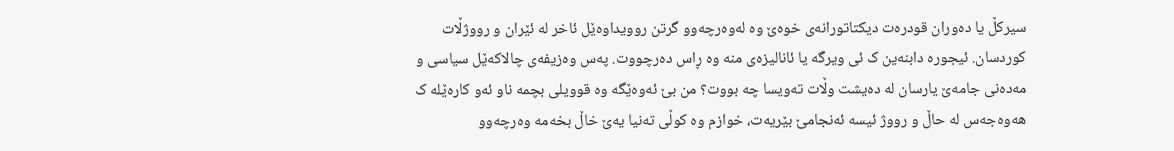سیرکڵ یا دەوران قودرەت دیکتاتورانەی خوەێ وە لەوەرچەوو گرتن روویداوەێل ئاخر لە ئێران و رووژڵات کوردسان. ئیجورە دابنەین ک ئی ویرگە یا ئانالیزەی منە وە ڕاس دەرچووت. پەس وەزیفەی چالاکەێل سیاسی و مەدەنی جامەێ یارسان لە دەیشت وڵات تەویسا چە بووت؟ من بێ ئەوەێگە وە قوویلی بچمە ناو ئەو کارەێلە ک هەوەجەس لە حاڵ و رووژ ئیسە ئەنجامێ بێریەت، خوازم وە کوڵی تەنیا یەێ خاڵ بخەمە وەرچەوو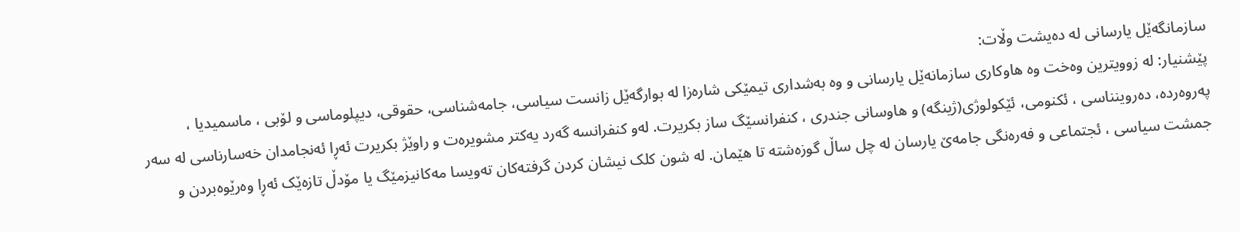سازمانگەێل یارسانی لە دەیشت وڵات:
پێشنیار: لە زوویترین وەخت وە هاوکاری سازمانەێل یارسانی و وە بەشداری تیمێکی شارەزا لە بوارگەێل زانست سیاسی، جامەشناسی، حقوقی، دیپلوماسی و لۆبی ، ماسمیدیا ، پەروەردە، دەروینناسی ، ئکنومی، ئێکولوژی(ژینگە) و هاوسانی جندری ، کنفرانسێگ ساز بکریرت. لەو کنفرانسە گەرد یەکتر مشویرەت و راوێژ بکریرت ئەڕا ئەنجامدان خەسارناسی لە سەر جمشت سیاسی ، ئجتماعی و فەرەنگی جامەێ یارسان لە چل ساڵ گوزەشتە تا هێمان. لە شون کلک نیشان کردن گرفتەکان تەویسا مەکانیزمێگ یا مۆدڵ تازەێک ئەڕا وەرێوەبردن و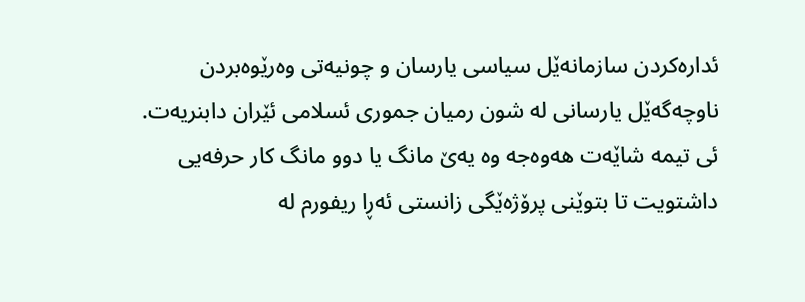ئدارەکردن سازمانەێل سیاسی یارسان و چونیەتی وەرێوەبردن ناوچەگەێل یارسانی لە شون رمیان جموری ئسلامی ئێران دابنریەت. ئی تیمە شاێەت هەوەجە وە یەێ مانگ یا دوو مانگ کار حرفەیی داشتویت تا بتوێنی پرۆژەێگی زانستی ئەڕا ریفورم لە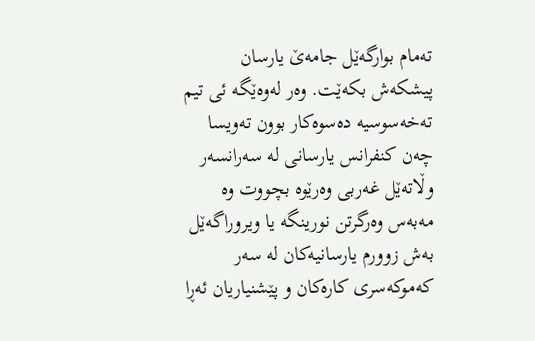تەمام بوارگەێل جامەێ یارسان پیشکەش بکەێت. وەر لەوەێگە ئی تیم تەخەسوسیە دەسوەکار بوون تەویسا چەن کنفرانس یارسانی لە سەرانسەر وڵاتەێل غەربی وەرێوە بچووت وە مەبەس وەرگرتن نورینگە یا ویروراگەێل بەش زوورم یارسانیەکان لە سەر کەموکەسری کارەکان و پێشنیاریان ئەڕا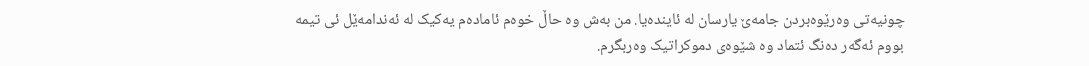چونیەتی وەرێوەبردن جامەێ یارسان لە ئایندەیا. من بەش وە حاڵ خوەم ئامادەم یەکیک لە ئەندامەێل ئی تیمە بووم ئەگەر دەنگ ئتماد وە شێوەی دموکراتیک وەربگرم.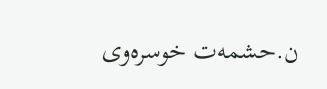ن.حشمەت خوسرەوی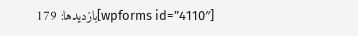[wpforms id=”4110″]بازدیدها: 179